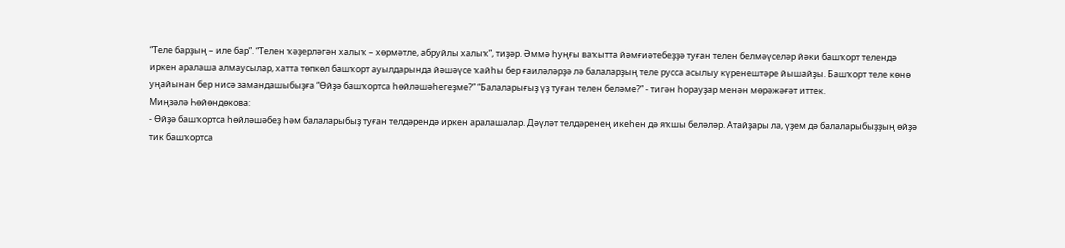“Теле барҙың – иле бар”. “Телен ҡәҙерләгән халыҡ – хөрмәтле, абруйлы халыҡ”, тиҙәр. Әммә һуңғы ваҡытта йәмғиәтебеҙҙә туған телен белмәүселәр йәки башҡорт телендә иркен аралаша алмаусылар, хатта төпкөл башҡорт ауылдарында йәшәүсе ҡайһы бер ғаиләләрҙә лә балаларҙың теле русса асылыу күренештәре йышайҙы. Башҡорт теле көнө уңайынан бер нисә замандашыбыҙға “Өйҙә башҡортса һөйләшәһегеҙме?” “Балаларығыҙ үҙ туған телен беләме?” - тигән һорауҙар менән мөрәжәғәт иттек.
Миңзәлә Һөйөндөкова:
- Өйҙә башҡортса һөйләшәбеҙ һәм балаларыбыҙ туған телдәрендә иркен аралашалар. Дәүләт телдәренең икеһен дә яҡшы беләләр. Атайҙары ла, үҙем дә балаларыбыҙҙың өйҙә тик башҡортса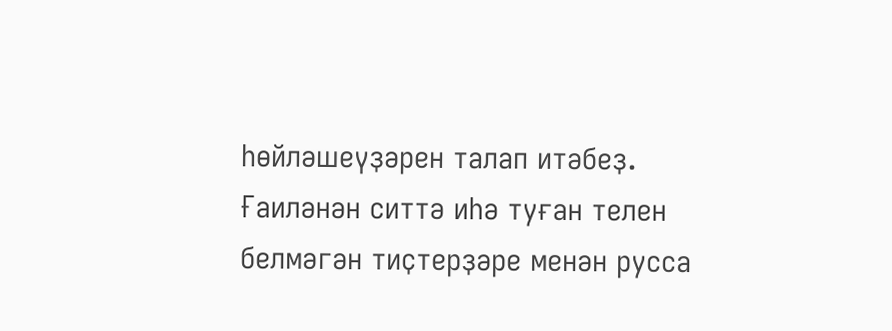һөйләшеүҙәрен талап итәбеҙ. Ғаиләнән ситтә иһә туған телен белмәгән тиҫтерҙәре менән русса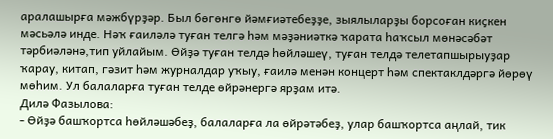аралашырға мәжбүрҙәр. Был бөгөнгө йәмғиәтебеҙҙе, зыялыларҙы борсоған киҫкен мәсьәлә инде. Нәҡ ғаиләлә туған телгә һәм мәҙәниәткә ҡарата һаҡсыл мөнәсәбәт тәрбиәләнә,тип уйлайым. Өйҙә туған телдә һөйләшеү, туған телдә телетапшырыуҙар ҡарау, китап, гәзит һәм журналдар уҡыу, ғаилә менән концерт һәм спектаклдәргә йөрөү мөһим. Ул балаларға туған телде өйрәнергә ярҙам итә.
Дилә Фазылова:
- Өйҙә башҡортса һөйләшәбеҙ, балаларға ла өйрәтәбеҙ, улар башҡортса аңлай, тик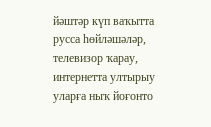йәштәр күп ваҡытта русса һөйләшәләр, телевизор ҡарау, интернетта ултырыу уларға ныҡ йоғонто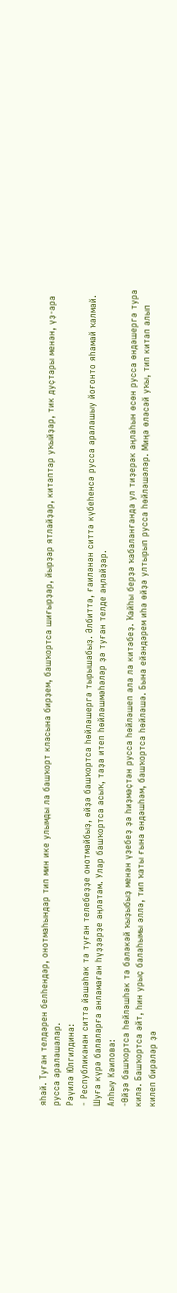яһай. Туған телдәрен белһендәр, онотмаһындар тип мин ике улымды ла башҡорт класына бирҙем, башҡортса шиғырҙар, йырҙар ятлайҙар, китаптар уҡыйҙар, тик дуҫтары менән, үҙ-ара русса аралашалар.
Рәүилә Юлгилдина:
- Республиканан ситтә йәшәһәк тә туған телебеҙҙе онотмайбыҙ, өйҙә башҡортса hөйләшергә тырышабыҙ. Әлбиттә, ғаиләнән ситтә күбеһенсә русса аралашыу йоғонто яһамай ҡалмай. Шуға күрә балаларға анламаған hүҙҙәрҙе аңлатам. Улар башҡортса асыҡ, таҙа итеп һөйләшмәһәләр ҙә туған телде аңлайҙар.
Алһыу Кәипова:
-Өйҙә башҡортса һөйләшһәк тә бәләкәй ҡыҙыбыҙ менән үҙебеҙ ҙә һиҙмәҫтән русса һөйләшеп ала ла китәбеҙ. Ҡайһы берҙә ҡабаланғанда ул тиҙерәк аңлаһын өсөн русса өндәшергә тура килә. Башҡортса әйт, һин урыҫ балаһымы әллә, тип ҡаты ғына өндәшһәм, башҡортса һөйләшә. Бына ейәндәрем иһә өйҙә ултырып русса һөйләшәләр. Миңә өләсәй уҡы, тип китап алып килеп бирәләр ҙә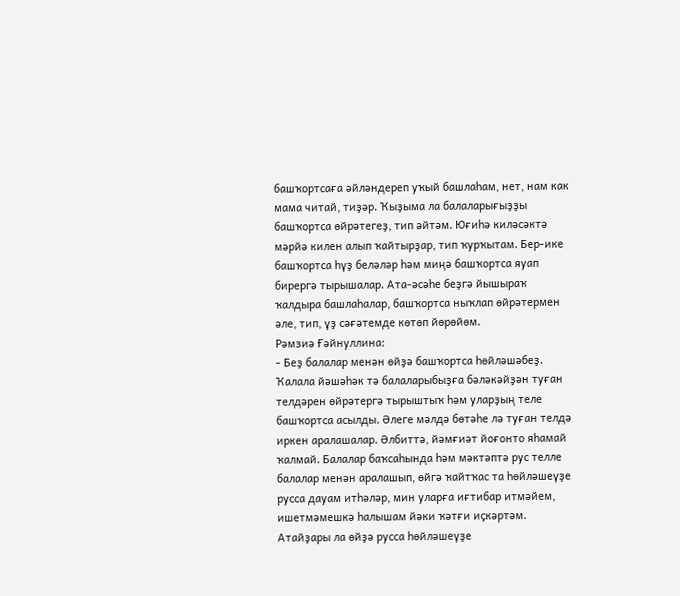башҡортсаға әйләндереп уҡый башлаһам, нет, нам как мама читай, тиҙәр. Ҡыҙыма ла балаларығыҙҙы башҡортса өйрәтегеҙ, тип әйтәм. Юғиһә киләсәктә мәрйә килен алып ҡайтырҙар, тип ҡурҡытам. Бер-ике башҡортса һүҙ беләләр һәм миңә башҡортса яуап бирергә тырышалар. Ата-әсәһе беҙгә йышыраҡ ҡалдыра башлаһалар, башҡортса ныҡлап өйрәтермен әле, тип, үҙ сәғәтемде көтөп йөрөйөм.
Рәмзиә Ғәйнуллина:
- Беҙ балалар менән өйҙә башҡортса һөйләшәбеҙ. Ҡалала йәшәһәк тә балаларыбыҙға бәләкәйҙән туған телдәрен өйрәтергә тырыштыҡ һәм уларҙың теле башҡортса асылды. Әлеге мәлдә бөтәһе лә туған телдә иркен аралашалар. Әлбиттә, йәмғиәт йоғонто яһамай ҡалмай. Балалар баҡсаһында һәм мәктәптә рус телле балалар менән аралашып, өйгә ҡайтҡас та һөйләшеүҙе русса дауам итһәләр, мин уларға иғтибар итмәйем, ишетмәмешкә һалышам йәки ҡәтғи иҫкәртәм. Атайҙары ла өйҙә русса һөйләшеүҙе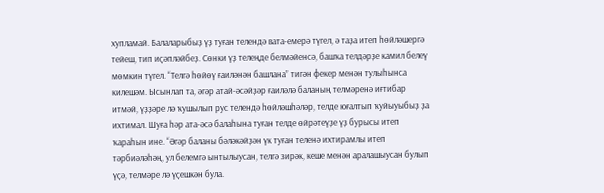хупламай. Балаларыбыҙ үҙ туған телендә вата-емерә түгел, ә таҙа итеп һөйләшергә тейеш, тип иҫәпләйбеҙ. Сөнки үҙ телеңде белмәйенсә, башҡа телдәрҙе камил белеү мөмкин түгел. “Телгә һөйөү ғаиләнән башлана” тигән фекер менән тулыһынса килешәм. Ысынлап та, әгәр атай-әсәйҙәр ғаиләлә баланың телмәренә иғтибар итмәй, үҙҙәре лә ҡушылып рус телендә һөйләшһәләр, телде юғалтып ҡуйыуыбыҙ ҙа ихтимал. Шуға һәр ата-әсә балаһына туған телде өйрәтеүҙе үҙ бурысы итеп ҡараһын ине. “Әгәр баланы бәләкәйҙән үк туған теленә ихтирамлы итеп тәрбиәләһәң, ул белемгә ынтылыусан, телгә зирәк, кеше менән аралашыусан булып үҫә, телмәре лә үҫешкән була.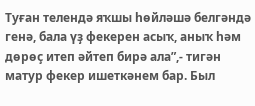Туған телендә яҡшы һөйләшә белгәндә генә, бала үҙ фекерен асыҡ, аныҡ һәм дөрөҫ итеп әйтеп бирә ала”,- тигән матур фекер ишеткәнем бар. Был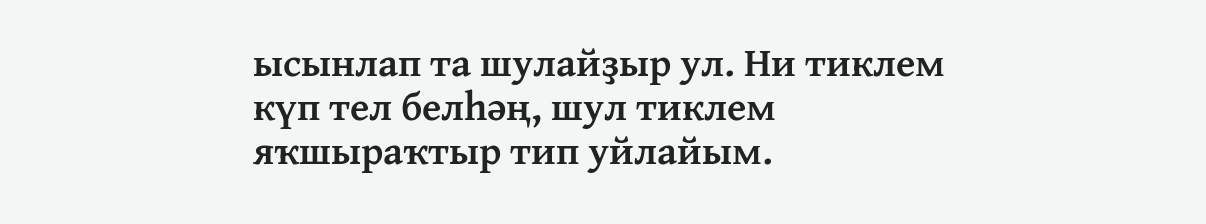ысынлап та шулайҙыр ул. Ни тиклем күп тел белһәң, шул тиклем яҡшыраҡтыр тип уйлайым.